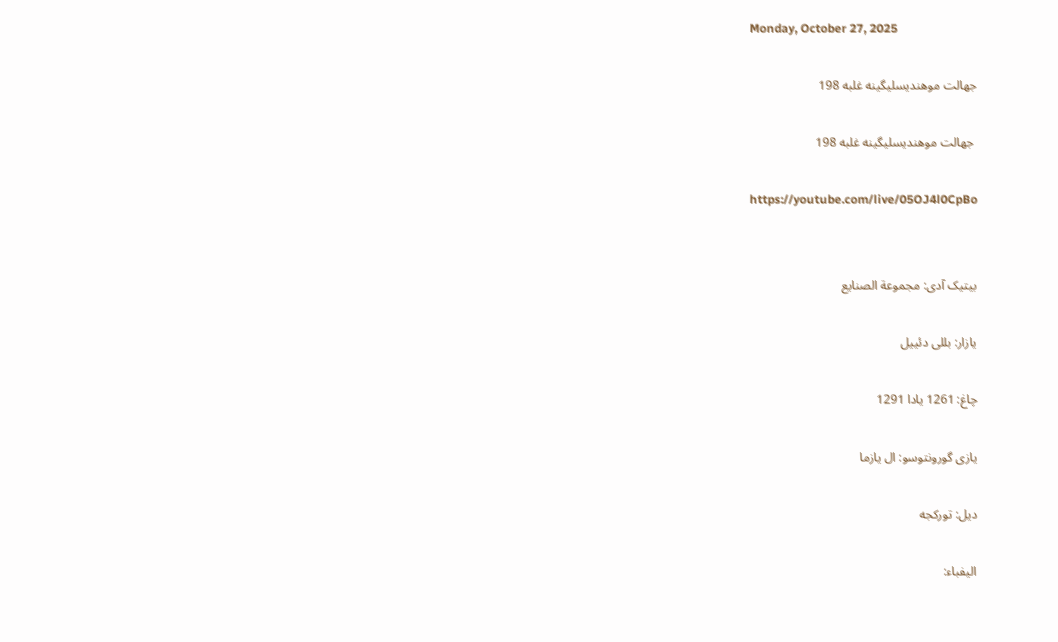Monday, October 27, 2025

جهالت موهندیسلیگینه غلبه 198

 جهالت موهندیسلیگینه غلبه 198

https://youtube.com/live/05OJ4l0CpBo


بیتیک آدی: مجموعة الصنایع

یازار: بللی دئییل

چاغ: 1261 یادا 1291

یازی گورونتوسو: ال یازما

دیل: تورکجه

الیفباء: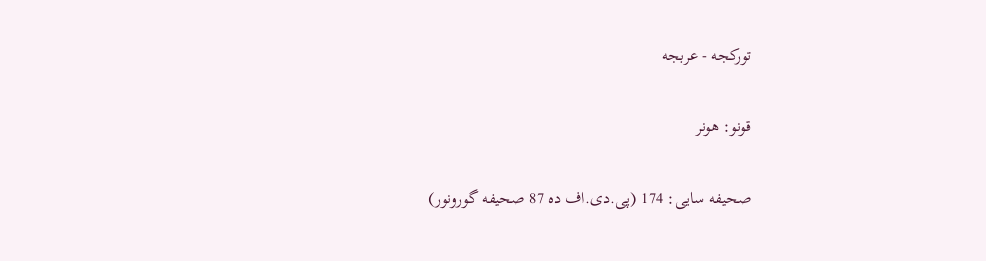تورکجه - عربجه

قونو: هونر

صحیفه سایی: 174 (پی.دی.اف ده 87 صحیفه گورونور)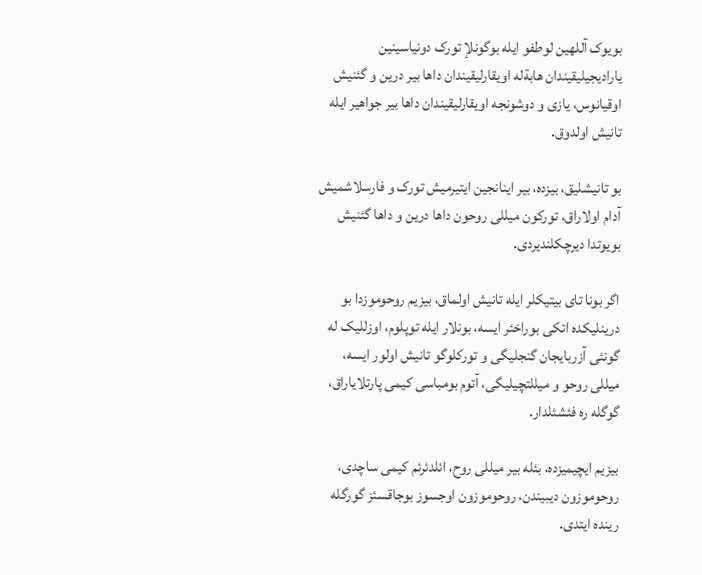بویوک آللهین لوطفو ایله بوگونلإ تورک دونیاسینین یارادیجیلیقیندان هابةله اویقارلیقیندان داها بیر درین و گئنیش اوقیانوس، يازی و دوشونجه اویقارلیقیندان داها بیر جواهیر ایله تانیش اولدوق.

بو تانیشلیق، بیزده، بیر اینانجین ایتیرمیش تورک و فارسلاشمیش آدام اولاراق، تورکون میللی روحون داها درین و داها گئنیش بویوتدا دیرچکلندیردی.

اگر بونا تای بیتیکلر ایله تانیش اولماق، بیزیم روحوموزدا بو درینلیکده اتکی بوراخئر ایسه، بونلار ایله توپلوم، اوزللیک له گونئی آزربایجان گنجلیگی و تورکلوگو تانیش اولور ایسه، میللی روحو و میللتچیلیگی، آتوم بومباسی کیمی پارتلایاراق، گوگله ره فئشئلدار.

بیزیم ایچیمیزده، بئله بیر میللی روح، ائلدئرئم کیمی ساچدی، روحوموزون دیبیندن، روحوموزون اوجسوز بوجاقسئز گورگله رینده ایتدی.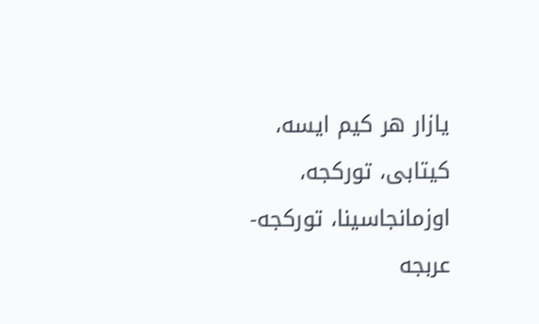یازار هر کیم ایسه، کیتابی، تورکجه، اوزمانجاسینا، تورکجه-عربجه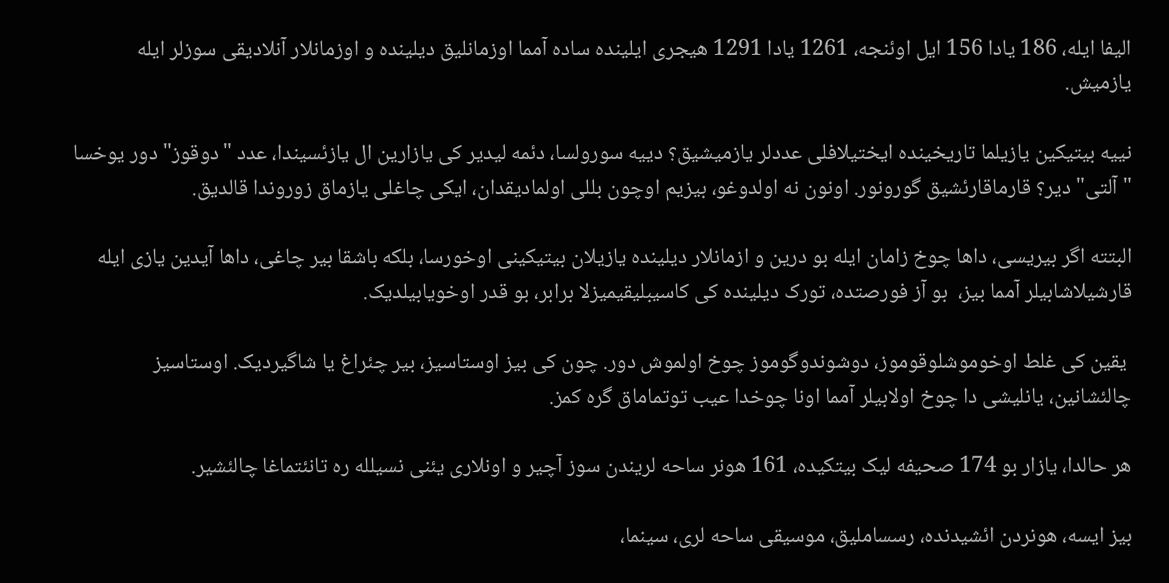الیفا ایله، 186 یادا 156 ایل اوئنجه، 1261 یادا 1291 هیجری ایلینده ساده آمما اوزمانلیق دیلینده و اوزمانلار آنلادیقی سوزلر ایله یازمیش.

نییه بیتیکین یازیلما تاریخینده ایختیلافلی عددلر یازمیشیق؟ دییه سورولسا، دئمه لیدیر کی یازارین ال یازئسیندا، عدد "دوقوز" دور یوخسا "آلتی" دیر؟ قارماقارئشیق گورونور. اونون نه اولدوغو، بیزیم اوچون بللی اولمادیقدان، ایکی چاغلی یازماق زوروندا قالدیق.

البتته اگر بیریسی، داها چوخ زامان ایله بو درین و ازمانلار دیلینده یازیلان بیتیکینی اوخورسا، بلکه باشقا بیر چاغی، داها آیدین یازی ایله قارشیلاشابیلر آمما بیز،  بو آز فورصتده، تورک دیلینده کی کاسیبلیقیمیزلا برابر، بو قدر اوخویابیلدیک.

 یقین کی غلط اوخوموشلوقوموز، دوشوندوگوموز چوخ اولموش دور. چون کی بیز اوستاسیز، بیر چئراغ یا شاگیردیک. اوستاسیز چالئشانین، یانلیشی دا چوخ اولابیلر آمما اونا چوخدا عیب توتماماق گره کمز.

هر حالدا، یازار بو 174 صحیفه لیک بیتکیده، 161 هونر ساحه لریندن سوز آچیر و اونلاری یئنی نسیلله ره تانئتماغا چالئشیر.

بیز ایسه، هونردن ائشیدنده، رسساملیق، موسیقی ساحه لری، سینما،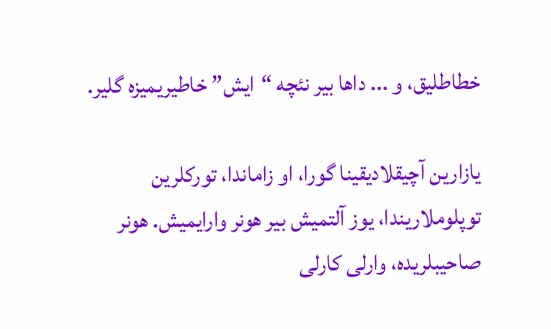خطاطلیق، و ... داها بیر نئچه “ایش” خاطیریمیزه گلیر.

یازارین آچیقلادیقینا گورا، او زاماندا، تورکلرین توپلوملاریندا، یوز آلتمیش بیر هونر وارایمیش. هونر صاحیبلریده، وارلی کارلی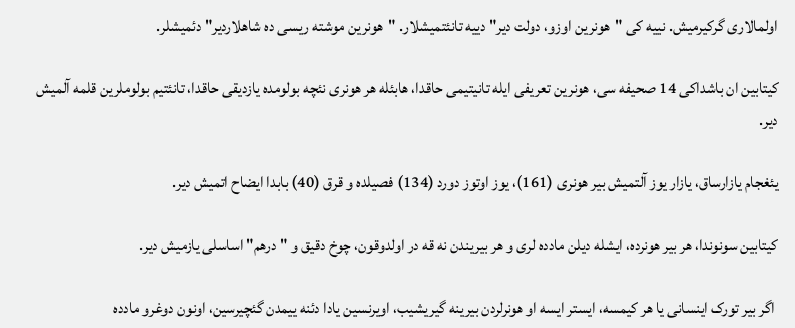اولمالاری گرکیرمیش. نییه کی "هونرین اوزو، دولت دیر" دییه تانئتمیشلار. "هونرین موشته ریسی ده شاهلاردیر" دئمیشلر.

کیتابین ان باشداکی 14 صحیفه سی، هونرین تعریفی ایله تانیتیمی حاقدا، هابئله هر هونری نئچه بولومده یازدیقی حاقدا، تانئتیم بولوملرین قلمه آلمیش دیر.

یئغجام یازارساق، یازار یوز آلتمیش بیر هونری (161)، یوز اوتوز دورد (134) فصیلده و قرق (40) بابدا ایضاح اتمیش دیر.

کیتابین سونوندا، هر بیر هونرده، ایشله دیلن مادده لری و هر بیریندن نه قه در اولدوقون، چوخ دقیق و "درهم" اساسلی یازمیش دیر.

 اگر بیر تورک اینسانی یا هر کیمسه، ایستر ایسه او هونرلردن بیرینه گیریشیب، اویرنسین یادا دئنه ییمدن گئچیرسین، اونون دوغرو مادده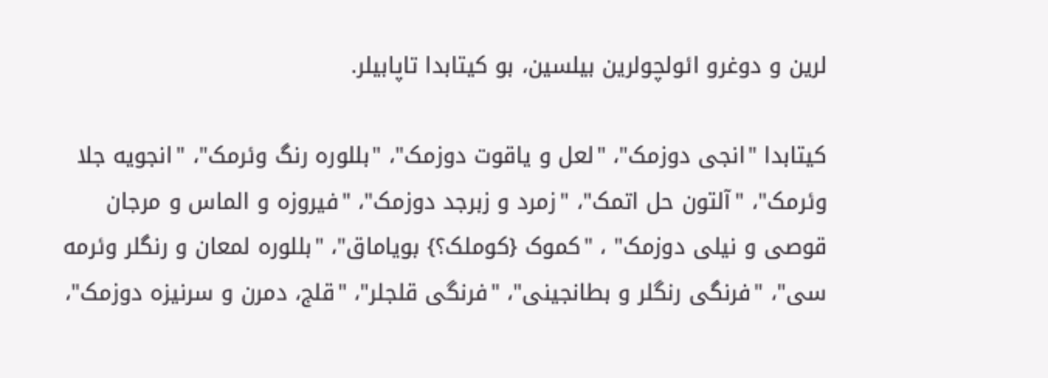لرین و دوغرو ائولچولرین بیلسین، بو کیتابدا تاپابیلر.

کیتابدا "انجی دوزمک"، "لعل و یاقوت دوزمک"، "بللوره رنگ وئرمک"، "انجویه جلا وئرمک"، "آلتون حل اتمک"، "زمرد و زبرجد دوزمک"، "فیروزه و الماس و مرجان قوصی و نیلی دوزمک" ، "کموک {کوملک؟} بویاماق"، "بللوره لمعان و رنگلر وئرمه سی"، "فرنگی رنگلر و بطانجینی"، "فرنگی قلجلر"، "قلج، دمرن و سرنیزه دوزمک"،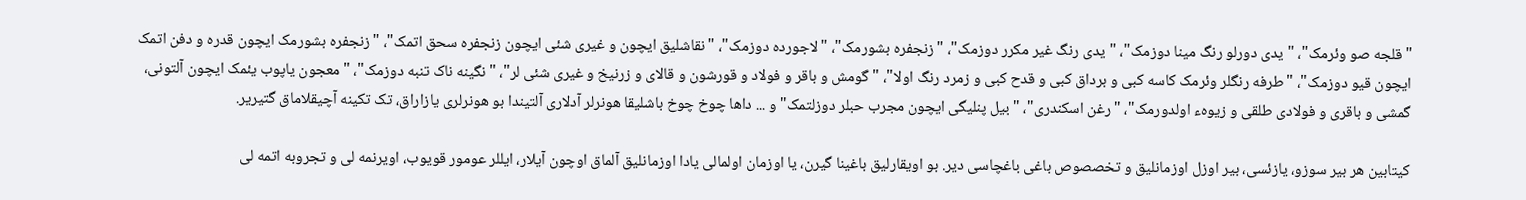"قلجه صو وئرمک"، "یدی دورلو رنگ مینا دوزمک"، "یدی رنگ غیر مکرر دوزمک"، "زنجفره بشورمک"، "لاجورده دوزمک"، "نقاشلیق ایچون و غیری شئی ایچون زنجفره سحق اتمک"، "زنجفره بشورمک ایچون قدره و دفن اتمک ایچون قیو دوزمک"، "طرفه رنگلر وئرمک کاسه کبی و برداق کبی و قدح کبی و زمرد رنگ اولا"، "گومش و باقر و فولاد و قورشون و قالای و زرنیخ و غیری شئی لر"، "نگینه ناک تنبه دوزمک"، "معجون یاپوب یئمک ایچون آلتونی، گمشی و باقری و فولادی طلقی و زیوهء اولدورمک"، "رغن اسکندری"، "بیل پنلیگی ایچون مجرب حبلر دوزلتمک" و ... داها چوخ چوخ باشلیقا هونرلر آدلاری آلتیندا بو هونرلری یازاراق، تک تکینه آچیقلاماق گتیریر.

کیتابین هر بیر سوزو، یازئسی، بیر اوزل اوزمانلیق و تخصصوص باغی باغچاسی دیر. بو اویقارلیق باغینا گیرن، یا اوزمان اولمالی یادا اوزمانلیق آلماق اوچون آیلار، ایللر عومور قویوب، اویرنمه لی و تجروبه اتمه لی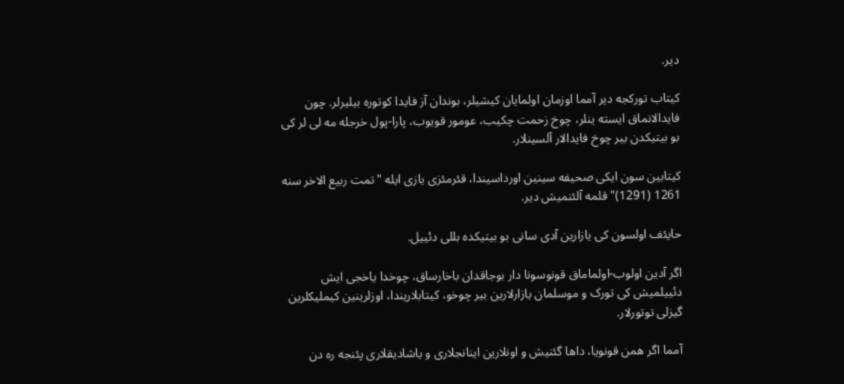دیر.

کیتاب تورکجه دیر آمما اوزمان اولمایان کیشیلر، بوندان آز فایدا کوتوره بیلیرلر. چون فایدالانماق ایسته ینلر، چوخ زحمت چکیب، عومور قویوب، پارا-پول خرجله مه لی لر کی بو بیتیکدن بیر چوخ فایدالار آلسینلار.

کیتابین سون ایکی صحیفه سینین اورداسیندا، قئرمئزی یازی ایله "تمت ربیع الاخر سنه 1261 (1291)" قلمه آلئنمیش دیر.

حایئف اولسون کی یازارین آدی سانی بو بیتیکده بللی دئییل.

اگر آدین اولوب-اولماماق قونوسونا دار بوجاقدان باخارساق، چوخدا یاخجی ایش دئییلمیش کی تورک و موسلمان یازارلارین بیر چوخو، کیتابلاریندا، اوزلرینین کیملیکلرین گیزلی توتورلار.

آمما اگر همن قونویا، داها گئنیش و اونلارین اینانجلاری و یاشادیقلاری پئنجه ره دن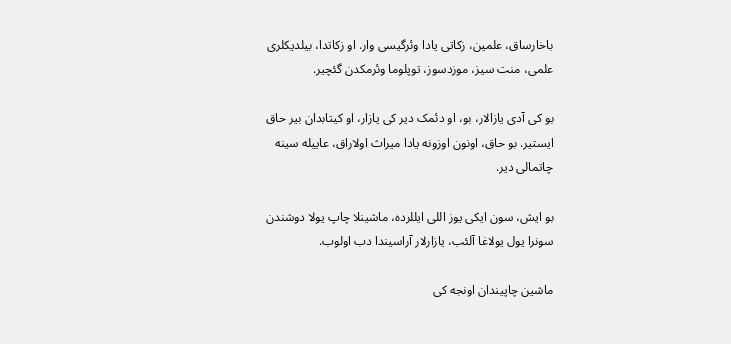باخارساق، علمین، زکاتی یادا وئرگیسی وار. او زکاتدا، بیلدیکلری علمی، منت سیز، موزدسوز، توپلوما وئرمکدن گئچیر.

بو کی آدی یازالار، بو، او دئمک دیر کی یازار، او کیتابدان بیر حاق ایستیر. بو حاق، اونون اوزونه یادا میراث اولاراق، عاییله سینه چاتمالی دیر.

بو ایش، سون ایکی یوز اللی ایللرده، ماشینلا چاپ یولا دوشندن سونرا یول یولاغا آلئب، یازارلار آراسیندا دب اولوب.

ماشین چاپیندان اونجه کی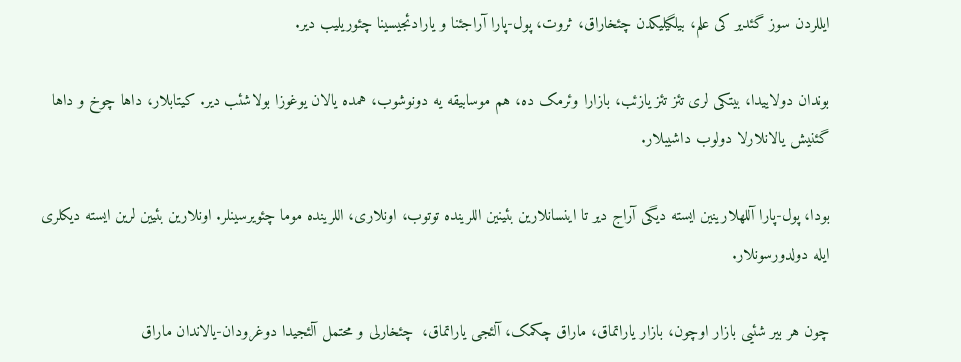ایللردن سوز گئدیر کی علم، بیلگیلیکدن چئخاراق، ثروت، پول-پارا آراجئنا و یارادئجیسینا چئوریلیب دیر.

بوندان دولاییدا، بیتکی لری تئز تئز یازئب، بازارا وئرمک ده، هم موسابیقه یه دونوشوب، همده یالان یوغوزا بولاشئب دیر. کیتابلار، داها چوخ و داها گئنیش یالانلارلا دولوب داشیبلار.

بودا، پول-پارا آللهلارینین ایسته دیگی آراج دیر تا اینسانلارین بئینین اللرینده توتوب، اونلاری، اللرینده موما چئویرسینلر. اونلارین بئیین لرین ایسته دیکلری ایله دولدورسونلار.

چون هر بیر شئیی بازار اوچون، بازار یاراتماق، ماراق چکمک، آلئجی یاراتماق،  چئخارلی و محتمل آلئجیدا دوغرودان-یالاندان ماراق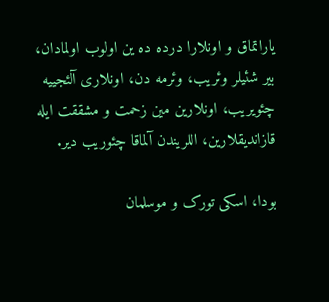یاراتماق و اونلارا درده ده ین اولوب اولمادان، بیر شئیلر وئریب، وئرمه دن، اونلاری آلئجییه چئویریب، اونلارین مین زحمت و مشققت ایله قازاندیقلارین، اللریندن آلماقا چئوریب دیر.

بودا، اسکی تورک و موسلمان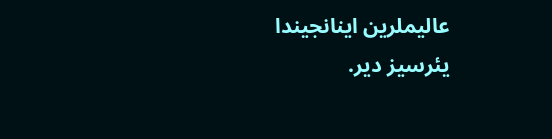عالیملرین اینانجیندا یئرسیز دیر.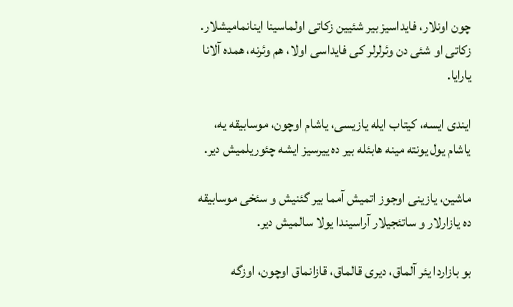چون اونلار، فایداسیز بیر شئیین زکاتی اولماسینا اینانمامیشلار. زکاتی او شئی دن وئرلرلر کی فایداسی اولا، هم وئرنه، همده آلانا یارایا.

ایندی ایسه، کیتاب ایله یازیسی، یاشام اوچون، موسابیقه یه، یاشام یول یونته مینه هابئله بیر ده ییرسیز ایشه چئوریلمیش دیر.

ماشین، یازینی اوجوز اتمیش آمما بیر گئنیش و سئخی موسابیقه ده یازارلار و ساتئجیلار آراسیندا یولا سالمیش دیر.

بو بازاردا یئر آلماق، دیری قالماق، قازانماق اوچون، اوزگه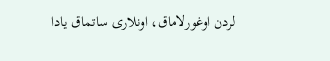لردن اوغورلاماق، اونلاری ساتماق یادا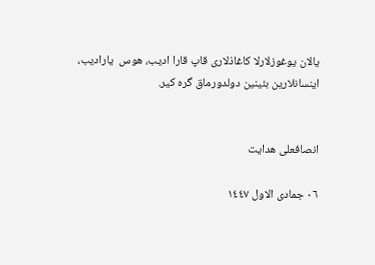یالان یوغوزلارلا کاغاذلاری قاپ قارا ادیب، هوس  یارادیب، اینسانلارین بئینین دولدورماق گره کیر.


انصافعلی هدایت

٠٦ جمادی الاول ١٤٤٧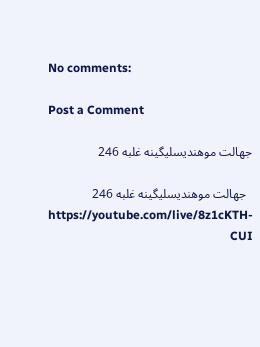No comments:

Post a Comment

جهالت موهندیسلیگینه غلبه 246

  جهالت موهندیسلیگینه غلبه 246 https://youtube.com/live/8z1cKTH-CUI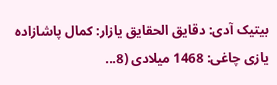بیتیک آدی: دقایق الحقایق یازار: کمال پاشازاده یازی چاغی: 1468 میلادی (8...